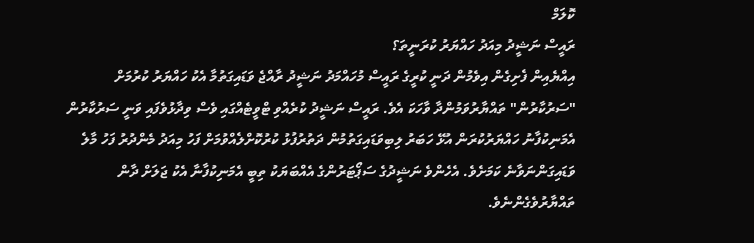ކޮލަމް
ރައީސް ނަޝީދު މިއަދު ހައްޔަރު ކުރަނީތަ؟
އިއްޔެއިން ފެށިގެން އިވެމުން ދަނީ ކުރީގެ ރައީސް މުހައްމަދު ނަޝީދު ރާއްޖެ ވަޑައިގަތުމާ އެކު ހައްޔަރު ކުރުމަށް "ސަރުކާރުން" ތައްޔާރުވަމުންދާ ވާހަކަ އެވެ. ރައީސް ނަޝީދު ކުރެއްވި ޓްވީޓެއްގައި ވެސް ވިދާޅުވެފައި ވަނީ ސަރުކާރުން އެމަނިކުފާނު ހައްޔަރުކުރަން އުޅޭ ހަބަރު ލިބިވަޑައިގަތުމުން ދަތުރުފުޅު ކުރުކޮށްލެއްވުމަށް ފަހު މިއަދު މެންދުރު ފަހު މާލެ ވަޑައިގަންނަވާނެ ކަމަށެވެ. އެހެންވެ ނަޝީދުގެ ސަޕޯޓަރުންގެ އެއްބަޔަކު ތިބީ އެމަނިކުފާނާ އެކު ޖަލަށް ދާން ތައްޔާރުވެގެންނެވެ.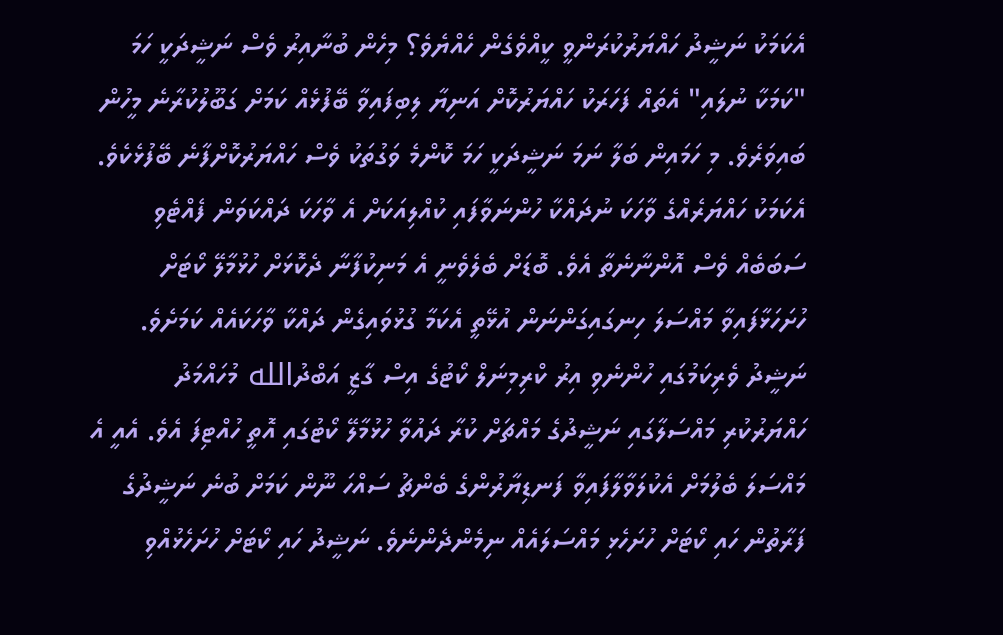އެކަމަކު ނަޝީދު ހައްޔަރުކުރަންވީ ކީއްވެގެން ހެއްޔެވެ؟ މިހެން ބުނާއިރު ވެސް ނަޝީދަކީ ހަމަ "ކަމަކާ ނުލައި" އެތައް ފަހަރަކު ހައްޔަރުކޮށް އަނިޔާ ލިބިފައިވާ ބޭފުޅެއް ކަމަށް ގަބޫލުކުރާނެ މީހުން ބައިވަރެވެ. މި ހަމައިން ބަލާ ނަމަ ނަޝީދަކީ ހަމަ ކޮންމެ ވަގުތަކު ވެސް ހައްޔަރުކޮށްފާނެ ބޭފުޅެކެވެ. އެކަމަކު ހައްޔަރެއްގެ ވާހަކަ ނުދައްކާ ހުންނަވާފައި ކުއްލިއަކަށް އެ ވާހަކަ ދައްކަވަން ފެއްޓެވި ސަބަބެއް ވެސް އޮންނާނެތާ އެވެ. ބޮޑަށް ބެލެވެނީ އެ މަނިކުފާނާ ދެކޮޅަށް ހުޅުމާލޭ ކޯޓަށް ހުށަހަޅާފައިވާ މައްސަލަ ހިނގައިގަންނަން އުޅޭތީ އެކަމާ ގުޅުވައިގެން ދައްކާ ވާހަކައެއް ކަމަށެވެ.
ނަޝީދު ވެރިކަމުގައި ހުންނެވި އިރު ކްރިމިނަލް ކޯޓުގެ އިސް ގާޒީ އަބްދުالله މުހައްމަދު ހައްޔަރުކުރި މައްސަލާގައި ނަޝީދުގެ މައްޗަށް ކުރާ ދައުވާ ހުޅުމާލޭ ކޯޓުގައި އޮތީ ހުއްޓިފަ އެވެ. އެއީ އެ މައްސަލަ ބެލުމަށް އެކުލަވާލާފައިވާ ފަނޑިޔާރުންގެ ބެންޗު ސައްހަ ނޫން ކަމަށް ބުނެ ނަޝީދުގެ ފަރާތުން ހައި ކޯޓަށް ހުށަހެޅި މައްސަލައެއް ނިމެންދެންނެވެ. ނަޝީދު ހައި ކޯޓަށް ހުށަހެޅުއްވި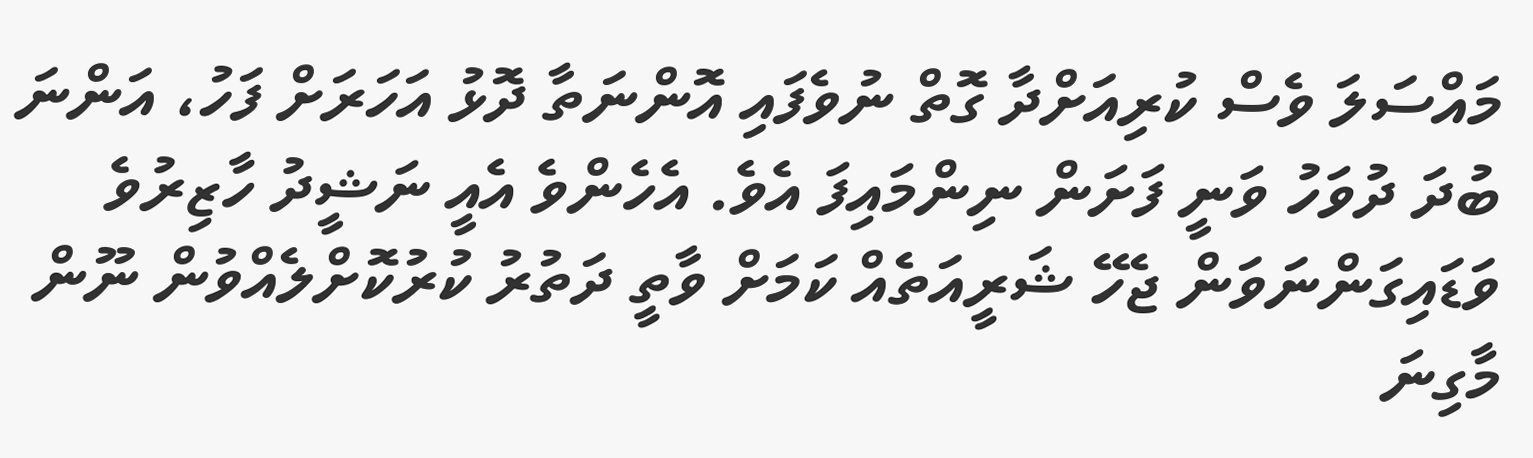މައްސަލަ ވެސް ކުރިއަށްދާ ގޮތް ނުވެފައި އޮންނަތާ ދޮޅު އަހަރަށް ފަހު، އަންނަ ބުދަ ދުވަހު ވަނީ ފަށަން ނިންމައިފަ އެވެ. އެހެންވެ އެއީ ނަޝީދު ހާޒިރުވެ ވަޑައިގަންނަވަން ޖެހޭ ޝަރީއަތެއް ކަމަށް ވާތީ ދަތުރު ކުރުކޮށްލެއްވުން ނޫން މާގިނަ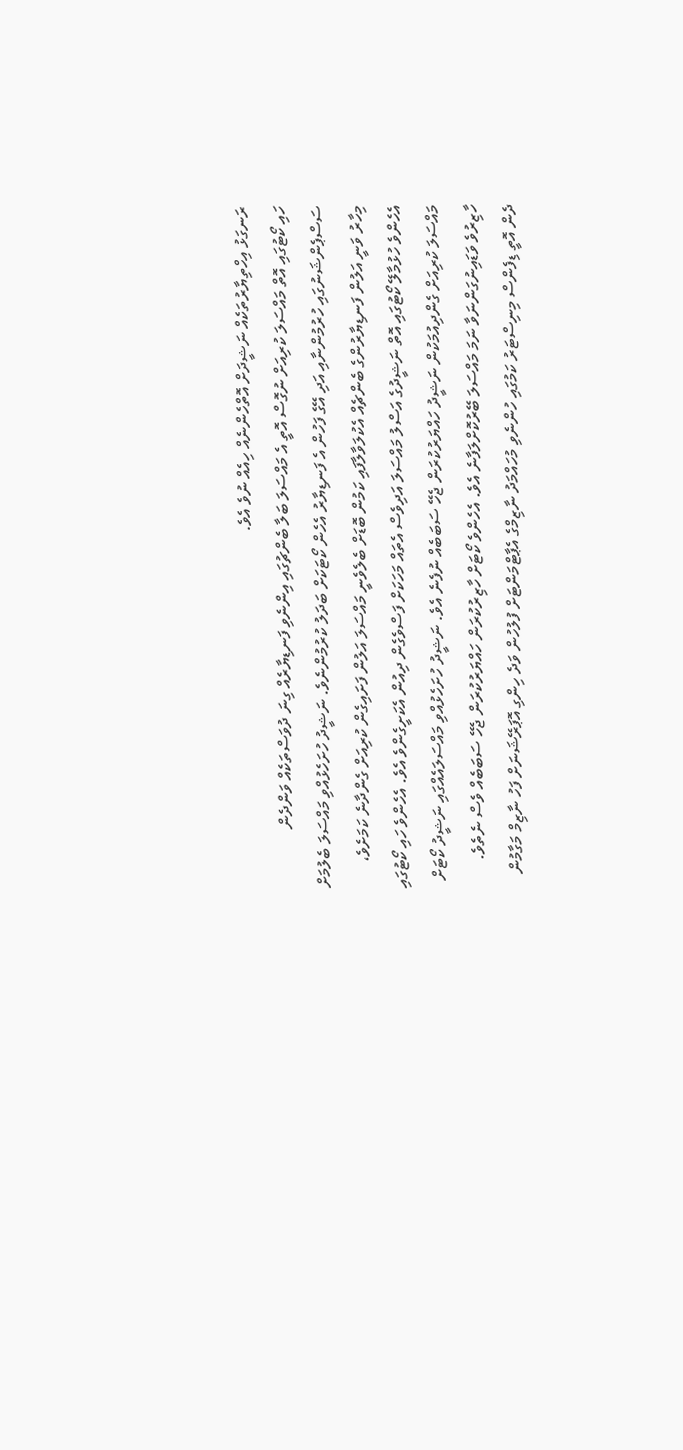ރަނގަޅު އިހްތިޔާރުތަކެއް ނަޝީދަށް އޮތްހެންނެއް ހިއެއް ނުވެ އެވެ.
ހައި ކޯޓުގައި އޮތް މައްސަލަ ކުރިއަށް ނުގޮސް އޮތީ އެ މައްސަލަ ބަލާ ބެންޗުގައި އިންނެވި ފަނޑިޔާރެއް ގިނަ ދުވަސްތަކެއް ވަންދެން ސަސްޕެންޝަނުގައި ހުރުމުންނާއި އަދި އޭގެ ފަހުން އެ ފަނޑިޔާރު އެހެން ކޯޓަކަށް ބަދަލު ކުރުމުންނެވެ. ނަޝީދު ހުށަހެޅުއްވި މައްސަލަ ބެލުމަށް މިހާރު ވަނީ އަލުން ފަނޑިޔާރުންގެ ބެންޗެއް އެކުލަވާލާފައި ކަމުން ބޮޑަށް ބެލެވެނީ މައްސަލަ އަލުން ފަށައިގެން ކުރިއަށް ގެންދާނެ ކަމަށެވެ، އެހެންވެ ހުޅުމާލޭ ކޯޓުގައި އޮތް ނަޝީދުގެ އަސްލު މައްސަލަ އަދިވެސް އެތައް މަހަކަށް ފަސްވެގެން ދިއުން އެކަށީގެންވެ އެވެ. އެހެންވެ ހައި ކޯޓުގައި މައްސަލަ ކުރިއަށް ގެންދިއުމަކުން ނަޝީދު ހައްޔަރުކުރަން ޖެހޭ ސަބަބެއް ނުފެނެ އެވެ. ނަޝީދު ހުށަހެޅުއްވި މައްސަލައެއްގައި ނަޝީދު ކޯޓަށް ހާޒިރުވެ ވަޑައިނުގަންނަވާ ނަމަ މައްސަލަ ބޭރުކޮށްލަފާނެ އެވެ. އެހެންވެ ކޯޓަށް ހާޒިރުކުރަން ހައްޔަރުކުރަން ޖެހޭ ސަބަބެއް ވެސް ނެތެވެ.
ދެން އޮތީ ޑިފެންސް މިނިސްޓަރު ކަމުގައި ހުންނެވި މުހައްމަދު ނާޒިމްގެ އެޕާޓްމަންޓަށް ފުލުހުން ވަދެ ހިންގި އޮޕަރޭޝަނަށް ފަހު ނާޒިމް މަގާމުން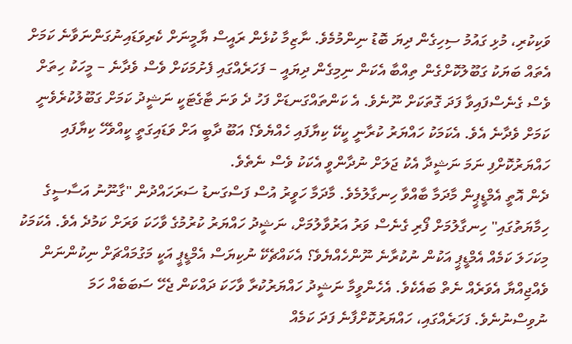ވަކިކުރި، މުޅި ގައުމު ސިހިގެން ދިޔަ ބޮޑު ނިންމުމެވެ. ނާޒިމާ ކުޅެން ރައީސް ޔާމީނަށް ކެރިވަޑައިނުގަންނަވާނެ ކަމަށް އެތައް ބަޔަކު ގަބޫލުކޮށްގެން ތިއްބާ އެކަން ނިމިގެން ދިޔައީ – ފަހަރެއްގައި ފެށުމަކަށް ވެސް ވެދާނެ – މީހަކު ހިތަށް ވެސް ގެނެސްފައިވާ ފަދަ ގޮތަކަށް ނޫނެވެ. އެ ކަންތައްގަނޑަށް ފަހު ދެ ވަނަ ޓާގެޓަކީ ނަޝީދު ކަމަށް ގަބޫލުކުރެވެނީ ކަމަށް ވެދާނެ އެވެ. އެކަމަކު ހައްޔަރު ކުރާނީ ކީކޭ ކިޔާފައި ހެއްޔެވެ؟ އަބޫ ދާބީ އަށް ވަޑައިގަތީ ކީއްވެހޭ ކިޔާފައި ހައްޔަރުކޮށްފި ނަމަ ނަޝީދާ އެކު ޖަލަށް ނުދާންވީ އެކަކު ވެސް ނެތެވެ.
ދެން އޮތީ އެމްޑީޕީން މާދަމާ ބާއްވާ ހިނގާލުމެވެ. މާދަމާ ހަވީރު އުސް ފަސްގަނޑު ސަރަހައްދުން "ގާނޫނު އަސާސީގެ ހިމާޔަތުގައި" ހިނގާލުމަށް ފޯރި ގެނެސް ވަރު އަރުވާލުމަށް، ނަޝީދު ހައްޔަރު ކުރުމުގެ ވާހަކަ ވަރަށް ކަމުދެ އެވެ. އެކަމަކު މިކަހަލަ ކަމެއް އެމްޑީޕީ އަކުން ނުކުރާނެ ނޫންހެއްޔެވެ؟ އެކައްޗެކޭ ނުކިޔަސް އެމްޑީޕީ އަކީ މަގުމައްޗަށް ނިކުންނަން ވެއްޖިއްޔާ އެވަރެއް ނެތް ބައެކެވެ. އެހެންވީމާ ނަޝީދު ހައްޔަރުކުރާ ވާހަކަ ދައްކަން ޖެހޭ ސަބަބެއް ހަމަ ނުވިސްނުނެވެ. ފަހަރެއްގައި، ހައްޔަރުކޮށްފާނެ ފަދަ ކަމެއް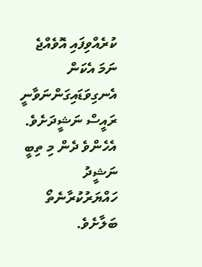ކުރެއްވިފައި އޮވެއްޖެ ނަމަ އެކަން އެނގިވަޑައިގަންނަވާނީ ރައީސް ނަޝީދަށެވެ. އެހެންވެ ދެން މި ތިބީ ނަޝީދު ހައްޔަރުކުރާނެތޯ ބަލާށެވެ.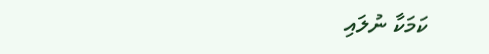ކަމަކާ ނުލައި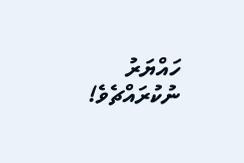ހައްޔަރު ނުކުރައްޗެވެ!